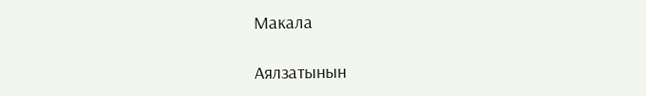Макала

Аялзатынын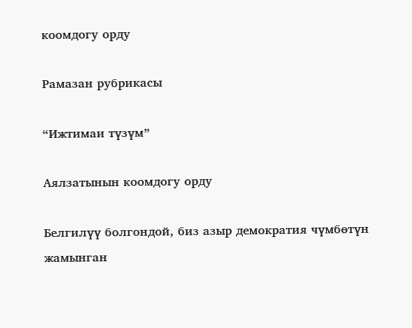коомдогу орду

Рамазан рубрикасы

“Ижтимаи түзүм”

Аялзатынын коомдогу орду

Белгилүү болгондой, биз азыр демократия чүмбөтүн жамынган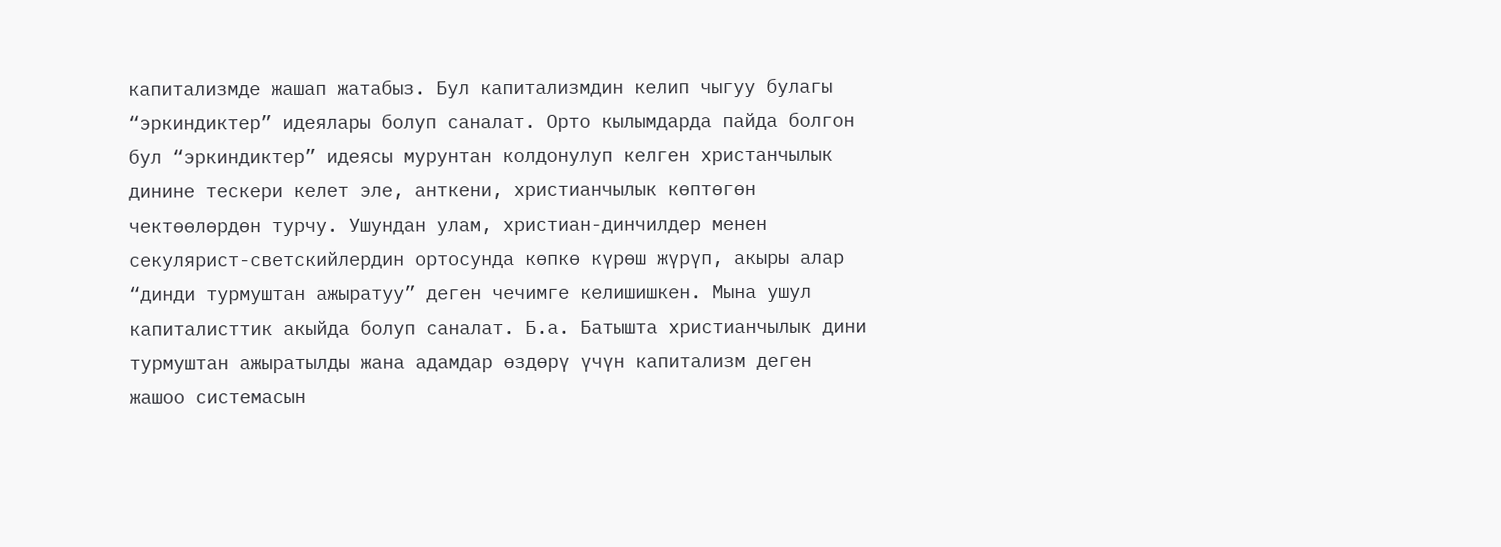капитализмде жашап жатабыз. Бул капитализмдин келип чыгуу булагы “эркиндиктер” идеялары болуп саналат. Орто кылымдарда пайда болгон бул “эркиндиктер” идеясы мурунтан колдонулуп келген христанчылык динине тескери келет эле, анткени, христианчылык көптөгөн чектөөлөрдөн турчу. Ушундан улам, христиан-динчилдер менен секулярист-светскийлердин ортосунда көпкө күрөш жүрүп, акыры алар “динди турмуштан ажыратуу” деген чечимге келишишкен. Мына ушул капиталисттик акыйда болуп саналат. Б.а. Батышта христианчылык дини турмуштан ажыратылды жана адамдар өздөрү үчүн капитализм деген жашоо системасын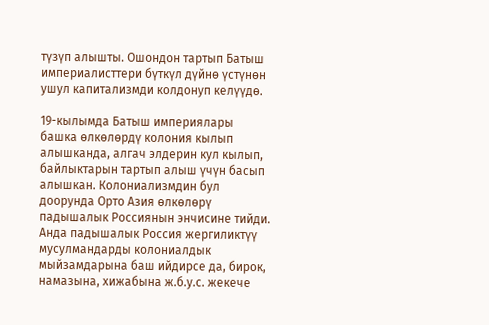түзүп алышты. Ошондон тартып Батыш империалисттери бүткүл дүйнө үстүнөн ушул капитализмди колдонуп келүүдө.

19-кылымда Батыш империялары башка өлкөлөрдү колония кылып алышканда, алгач элдерин кул кылып, байлыктарын тартып алыш үчүн басып алышкан. Колониализмдин бул доорунда Орто Азия өлкөлөрү падышалык Россиянын энчисине тийди. Анда падышалык Россия жергиликтүү  мусулмандарды колониалдык мыйзамдарына баш ийдирсе да, бирок, намазына, хижабына ж.б.у.с. жекече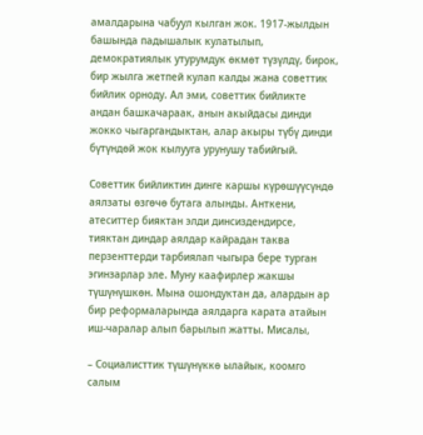амалдарына чабуул кылган жок. 1917-жылдын башында падышалык кулатылып, демократиялык утурумдук өкмөт түзүлдү, бирок, бир жылга жетпей кулап калды жана советтик бийлик орноду. Ал эми, советтик бийликте андан башкачараак, анын акыйдасы динди жокко чыгаргандыктан, алар акыры түбү динди бүтүндөй жок кылууга урунушу табийгый.

Советтик бийликтин динге каршы күрөшүүсүндө аялзаты өзгөчө бутага алынды. Анткени, атеситтер бияктан элди динсиздендирсе, тияктан диндар аялдар кайрадан таква перзенттерди тарбиялап чыгыра бере турган эгинзарлар эле. Муну каафирлер жакшы түшүнүшкөн. Мына ошондуктан да, алардын ар бир реформаларында аялдарга карата атайын иш-чаралар алып барылып жатты. Мисалы,

– Социалисттик түшүнүккө ылайык, коомго салым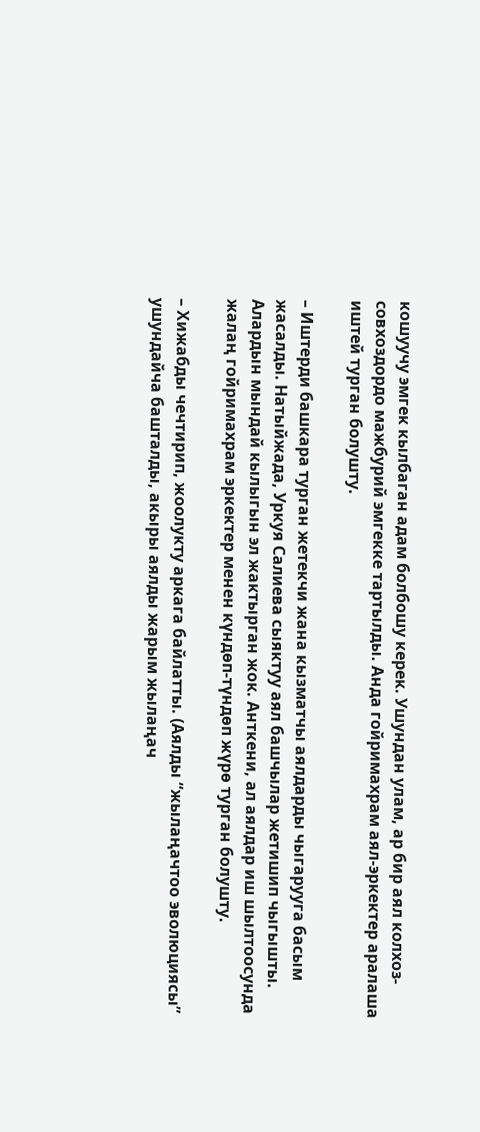кошуучу эмгек кылбаган адам болбошу керек. Ушундан улам, ар бир аял колхоз-совхоздордо мажбурий эмгекке тартылды. Анда гойримахрам аял-эркектер аралаша иштей турган болушту.

– Иштерди башкара турган жетекчи жана кызматчы аялдарды чыгарууга басым жасалды. Натыйжада, Уркуя Салиева сыяктуу аял башчылар жетишип чыгышты. Алардын мындай кылыгын эл жактырган жок. Анткени, ал аялдар иш шылтоосунда жалаң гойримахрам эркектер менен күндөп-түндөп жүрө турган болушту.

– Хижабды чечтирип, жоолукту аркага байлатты. (Аялды “жылаңачтоо эволюциясы” ушундайча башталды, акыры аялды жарым жылаңач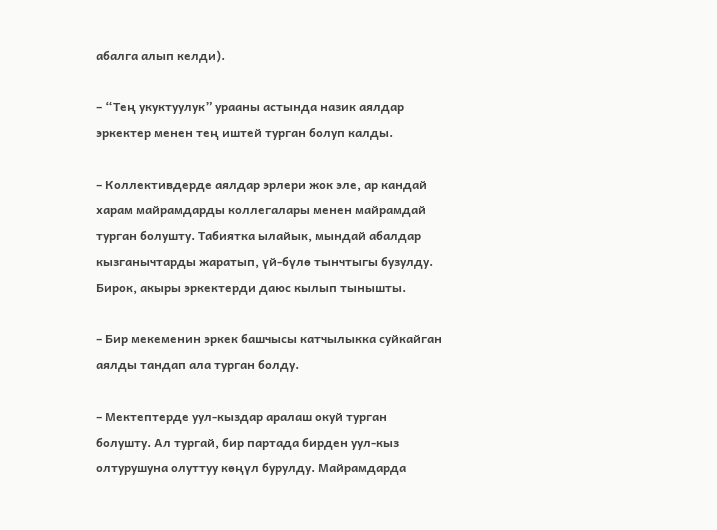абалга алып келди).

– “Тең укуктуулук” урааны астында назик аялдар эркектер менен тең иштей турган болуп калды.

– Коллективдерде аялдар эрлери жок эле, ар кандай харам майрамдарды коллегалары менен майрамдай турган болушту. Табиятка ылайык, мындай абалдар кызганычтарды жаратып, үй-бүлө тынчтыгы бузулду. Бирок, акыры эркектерди даюс кылып тынышты.

– Бир мекеменин эркек башчысы катчылыкка суйкайган аялды тандап ала турган болду.

– Мектептерде уул-кыздар аралаш окуй турган болушту. Ал тургай, бир партада бирден уул-кыз олтурушуна олуттуу көңүл бурулду. Майрамдарда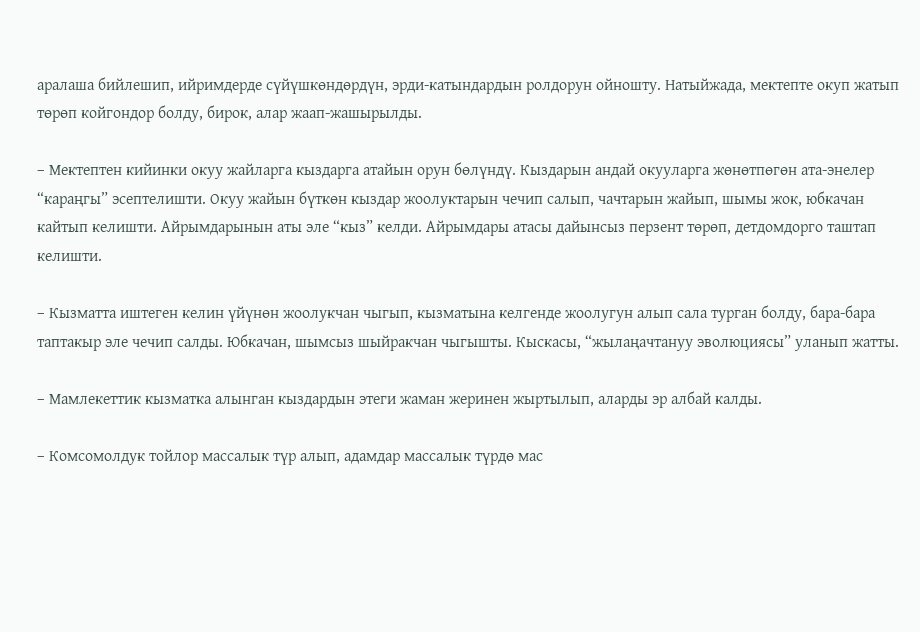аралаша бийлешип, ийримдерде сүйүшкөндөрдүн, эрди-катындардын ролдорун ойношту. Натыйжада, мектепте окуп жатып төрөп койгондор болду, бирок, алар жаап-жашырылды.

– Мектептен кийинки окуу жайларга кыздарга атайын орун бөлүндү. Кыздарын андай окууларга жөнөтпөгөн ата-энелер “караңгы” эсептелишти. Окуу жайын бүткөн кыздар жоолуктарын чечип салып, чачтарын жайып, шымы жок, юбкачан кайтып келишти. Айрымдарынын аты эле “кыз” келди. Айрымдары атасы дайынсыз перзент төрөп, детдомдорго таштап келишти.

– Кызматта иштеген келин үйүнөн жоолукчан чыгып, кызматына келгенде жоолугун алып сала турган болду, бара-бара таптакыр эле чечип салды. Юбкачан, шымсыз шыйракчан чыгышты. Кыскасы, “жылаңачтануу эволюциясы” уланып жатты.

– Мамлекеттик кызматка алынган кыздардын этеги жаман жеринен жыртылып, аларды эр албай калды.

– Комсомолдук тойлор массалык түр алып, адамдар массалык түрдө мас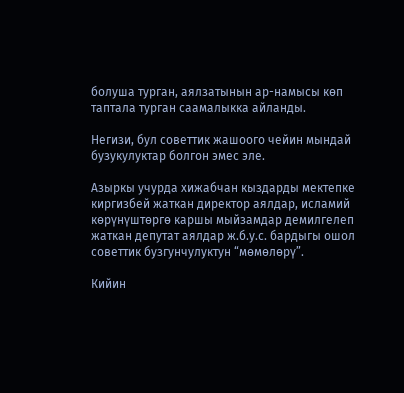болуша турган, аялзатынын ар-намысы көп таптала турган саамалыкка айланды.

Негизи, бул советтик жашоого чейин мындай бузукулуктар болгон эмес эле.

Азыркы учурда хижабчан кыздарды мектепке киргизбей жаткан директор аялдар, исламий көрүнүштөргө каршы мыйзамдар демилгелеп жаткан депутат аялдар ж.б.у.с. бардыгы ошол советтик бузгунчулуктун “мөмөлөрү”.

Кийин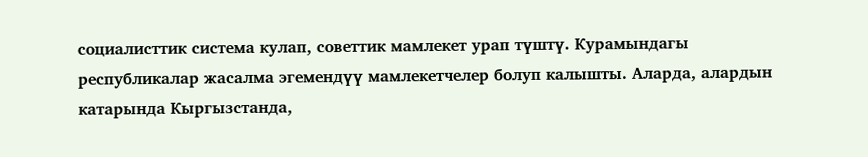социалисттик система кулап, советтик мамлекет урап түштү. Курамындагы республикалар жасалма эгемендүү мамлекетчелер болуп калышты. Аларда, алардын катарында Кыргызстанда,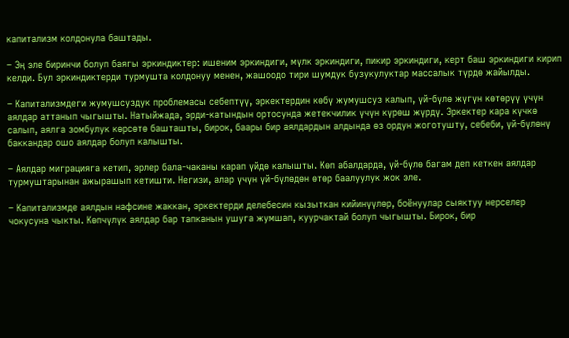капитализм колдонула баштады.

– Эң эле биринчи болуп баягы эркиндиктер: ишеним эркиндиги, мүлк эркиндиги, пикир эркиндиги, керт баш эркиндиги кирип келди. Бул эркиндиктерди турмушта колдонуу менен, жашоодо тири шумдук бузукулуктар массалык түрдө жайылды.

– Капитализмдеги жумушсуздук проблемасы себептүү, эркектердин көбү жумушсуз калып, үй-бүлө жүгүн көтөрүү үчүн аялдар аттанып чыгышты. Натыйжада, эрди-катындын ортосунда жетекчилик үчүн күрөш жүрдү. Эркектер кара күчкө салып, аялга зомбулук көрсөтө башташты, бирок, баары бир аялдардын алдында өз ордун жоготушту, себеби, үй-бүлөнү баккандар ошо аялдар болуп калышты.

– Аялдар миграцияга кетип, эрлер бала-чаканы карап үйдө калышты. Көп абалдарда, үй-бүлө багам деп кеткен аялдар турмуштарынан ажырашып кетишти. Негизи, алар үчүн үй-бүлөдөн өтөр баалуулук жок эле.

– Капитализмде аялдын нафсине жаккан, эркектерди делебесин кызыткан кийинүүлөр, боёнуулар сыяктуу нерселер чокусуна чыкты. Көпчүлүк аялдар бар тапканын ушуга жумшап, куурчактай болуп чыгышты. Бирок, бир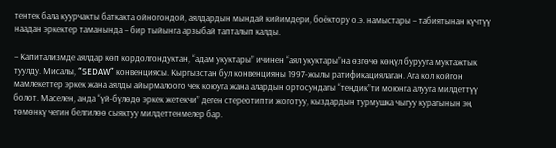тентек бала куурчакты баткакта ойногондой, аялдардын мындай кийимдери, боёктору о.э. намыстары – табиятынан күчтүү наадан эркектер таманында – бир тыйынга арзыбай тапталып калды.

– Капитализмде аялдар көп кордолгондуктан, “адам укуктары” ичинен “аял укуктары”на өзгөчө көңүл бурууга муктажтык туулду. Мисалы, “SEDAW” конвенциясы. Кыргызстан бул конвенцияны 1997-жылы ратификациялаган. Ага кол койгон мамлекеттер эркек жана аялды айырмалоого чек коюуга жана алардын ортосундагы “теңдик”ти моюнга алууга милдеттүү болот. Маселен, анда “үй-бүлөдө эркек жетекчи” деген стереотипти жоготуу, кыздардын турмушка чыгуу курагынын эң төмөнкү чегин белгилөө сыяктуу милдеттенмелер бар.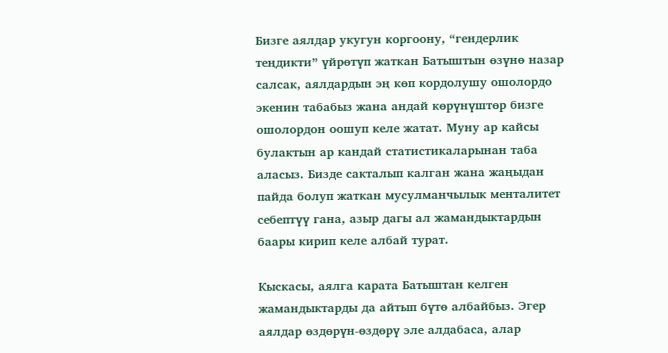Бизге аялдар укугун коргоону, “гендерлик теңдикти” үйрөтүп жаткан Батыштын өзүнө назар салсак, аялдардын эң көп кордолушу ошолордо экенин табабыз жана андай көрүнүштөр бизге ошолордон оошуп келе жатат. Муну ар кайсы булактын ар кандай статистикаларынан таба аласыз. Бизде сакталып калган жана жаңыдан пайда болуп жаткан мусулманчылык менталитет себептүү гана, азыр дагы ал жамандыктардын баары кирип келе албай турат.

Кыскасы, аялга карата Батыштан келген жамандыктарды да айтып бүтө албайбыз. Эгер аялдар өздөрүн-өздөрү эле алдабаса, алар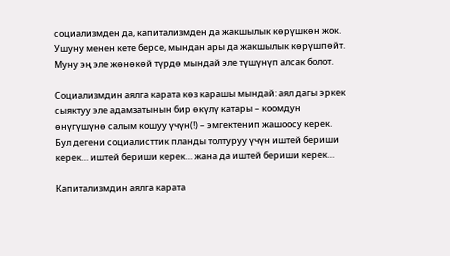социализмден да, капитализмден да жакшылык көрүшкөн жок. Ушуну менен кете берсе, мындан ары да жакшылык көрүшпөйт. Муну эң эле жөнөкөй түрдө мындай эле түшүнүп алсак болот.

Социализмдин аялга карата көз карашы мындай: аял дагы эркек сыяктуу эле адамзатынын бир өкүлү катары – коомдун өнүгүшүнө салым кошуу үчүн(!) – эмгектенип жашоосу керек. Бул дегени социалисттик планды толтуруу үчүн иштей бериши керек… иштей бериши керек… жана да иштей бериши керек…

Капитализмдин аялга карата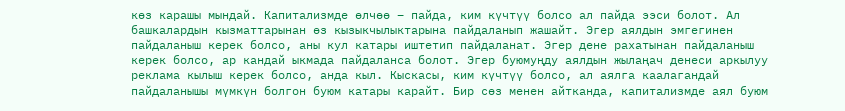көз карашы мындай. Капитализмде өлчөө – пайда, ким күчтүү болсо ал пайда ээси болот. Ал башкалардын кызматтарынан өз кызыкчылыктарына пайдаланып жашайт. Эгер аялдын эмгегинен пайдаланыш керек болсо, аны кул катары иштетип пайдаланат. Эгер дене рахатынан пайдаланыш керек болсо, ар кандай ыкмада пайдаланса болот. Эгер буюмуңду аялдын жылаңач денеси аркылуу реклама кылыш керек болсо, анда кыл. Кыскасы, ким күчтүү болсо, ал аялга каалагандай пайдаланышы мүмкүн болгон буюм катары карайт. Бир сөз менен айтканда, капитализмде аял буюм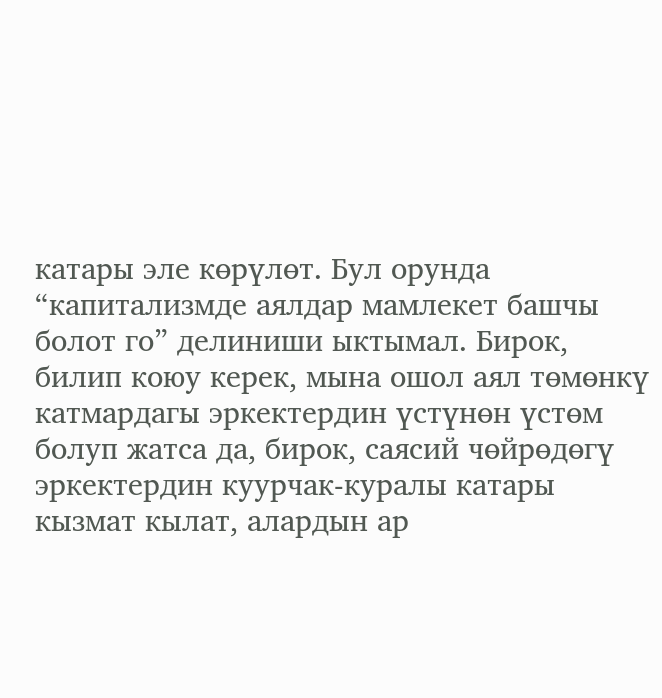катары эле көрүлөт. Бул орунда “капитализмде аялдар мамлекет башчы болот го” делиниши ыктымал. Бирок, билип коюу керек, мына ошол аял төмөнкү катмардагы эркектердин үстүнөн үстөм болуп жатса да, бирок, саясий чөйрөдөгү эркектердин куурчак-куралы катары кызмат кылат, алардын ар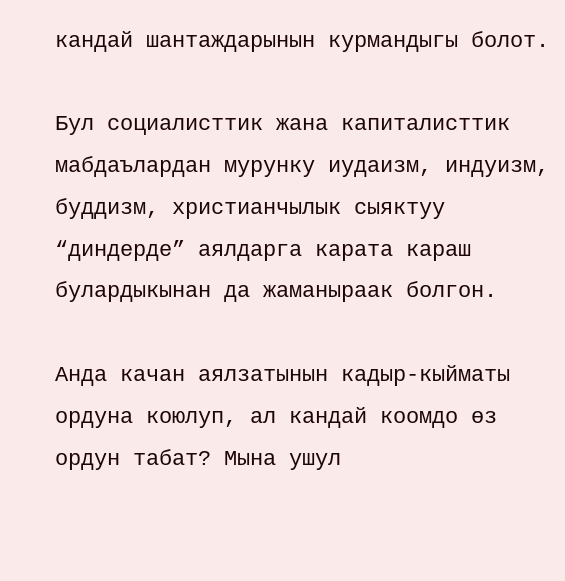кандай шантаждарынын курмандыгы болот.

Бул социалисттик жана капиталисттик мабдаълардан мурунку иудаизм, индуизм, буддизм, христианчылык сыяктуу “диндерде” аялдарга карата караш булардыкынан да жаманыраак болгон.

Анда качан аялзатынын кадыр-кыйматы ордуна коюлуп, ал кандай коомдо өз ордун табат? Мына ушул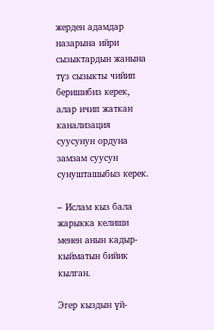жерден адамдар назарына ийри сызыктардын жанына түз сызыкты чийип беришибиз керек, алар ичип жаткан канализация суусунун ордуна замзам суусун сунушташыбыз керек.

– Ислам кыз бала жарыкка келиши менен анын кадыр-кыйматын бийик кылган.

Эгер кыздын үй-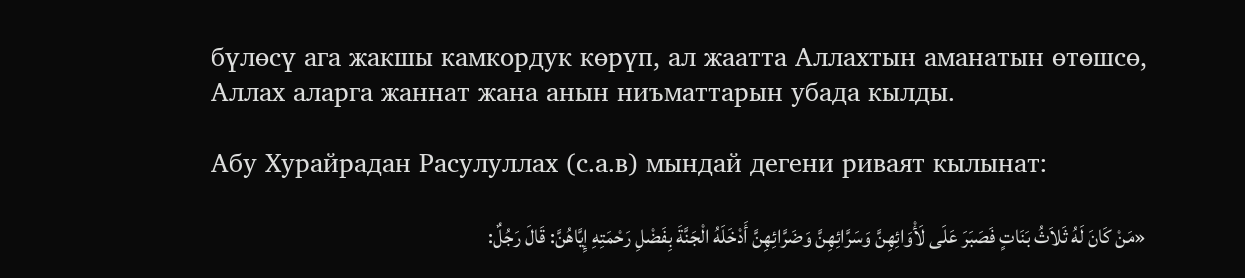бүлөсү ага жакшы камкордук көрүп, ал жаатта Аллахтын аманатын өтөшсө, Аллах аларга жаннат жана анын ниъматтарын убада кылды.

Абу Хурайрадан Расулуллах (с.а.в) мындай дегени риваят кылынат:

«مَنْ كَانَ لَهُ ثَلاَثُ بَنَاتٍ فَصَبَرَ عَلَى لَأْوَائِهِنَّ وَسَرَّائِهِنَّ وَضَرَّائِهِنَّ أَدْخَلَهُ الْجَنَّةَ بِفَضْلِ رَحْمَتِهِ إِيَّاهُنَّ: قَالَ رَجُلٌ: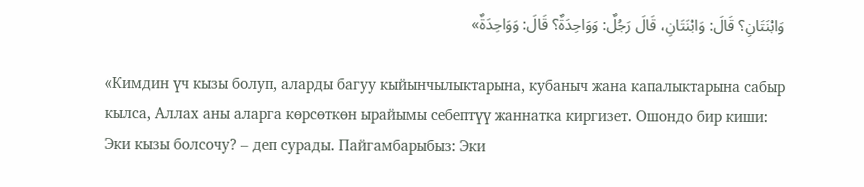وَابْنَتَانِ؟ قَالَ: وَابْنَتَانِ، قَالَ رَجُلٌ: وَوَاحِدَةٌ؟ قَالَ: وَوَاحِدَةٌ»

«Кимдин үч кызы болуп, аларды багуу кыйынчылыктарына, кубаныч жана капалыктарына сабыр кылса, Аллах аны аларга көрсөткөн ырайымы себептүү жаннатка киргизет. Ошондо бир киши: Эки кызы болсочу? – деп сурады. Пайгамбарыбыз: Эки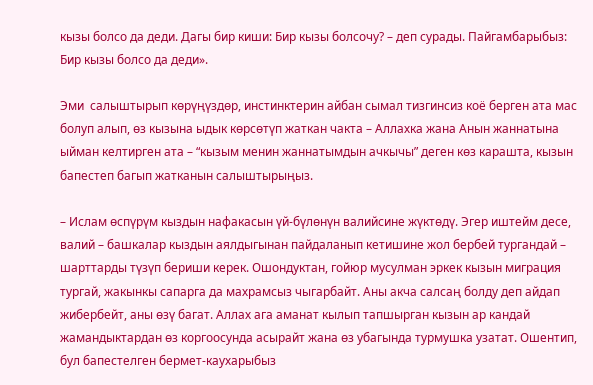кызы болсо да деди. Дагы бир киши: Бир кызы болсочу? – деп сурады. Пайгамбарыбыз: Бир кызы болсо да деди».

Эми  салыштырып көрүңүздөр, инстинктерин айбан сымал тизгинсиз коё берген ата мас болуп алып, өз кызына ыдык көрсөтүп жаткан чакта – Аллахка жана Анын жаннатына ыйман келтирген ата – “кызым менин жаннатымдын ачкычы” деген көз карашта, кызын бапестеп багып жатканын салыштырыңыз.

– Ислам өспүрүм кыздын нафакасын үй-бүлөнүн валийсине жүктөдү. Эгер иштейм десе, валий – башкалар кыздын аялдыгынан пайдаланып кетишине жол бербей тургандай – шарттарды түзүп бериши керек. Ошондуктан, гойюр мусулман эркек кызын миграция тургай, жакынкы сапарга да махрамсыз чыгарбайт. Аны акча салсаң болду деп айдап жибербейт, аны өзү багат. Аллах ага аманат кылып тапшырган кызын ар кандай жамандыктардан өз коргоосунда асырайт жана өз убагында турмушка узатат. Ошентип, бул бапестелген бермет-каухарыбыз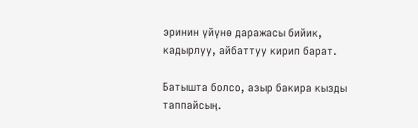эринин үйүнө даражасы бийик, кадырлуу, айбаттуу кирип барат.

Батышта болсо, азыр бакира кызды таппайсың.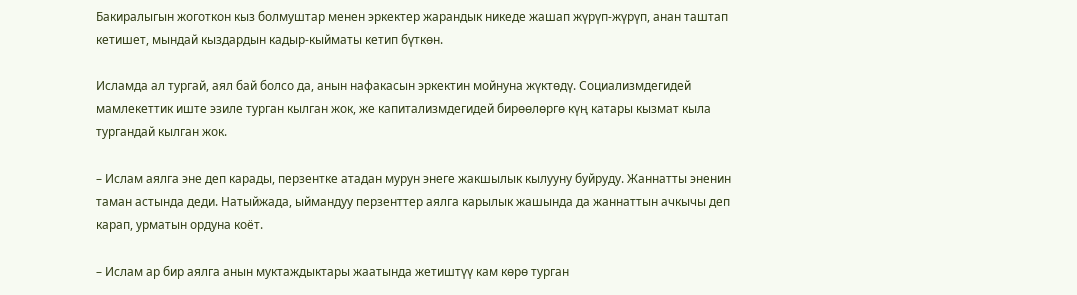Бакиралыгын жоготкон кыз болмуштар менен эркектер жарандык никеде жашап жүрүп-жүрүп, анан таштап кетишет, мындай кыздардын кадыр-кыйматы кетип бүткөн.

Исламда ал тургай, аял бай болсо да, анын нафакасын эркектин мойнуна жүктөдү. Социализмдегидей мамлекеттик иште эзиле турган кылган жок, же капитализмдегидей бирөөлөргө күң катары кызмат кыла тургандай кылган жок.

– Ислам аялга эне деп карады, перзентке атадан мурун энеге жакшылык кылууну буйруду. Жаннатты эненин таман астында деди. Натыйжада, ыймандуу перзенттер аялга карылык жашында да жаннаттын ачкычы деп карап, урматын ордуна коёт.

– Ислам ар бир аялга анын муктаждыктары жаатында жетиштүү кам көрө турган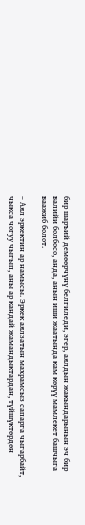бир шаръий демөөрчүнү белгиледи, эгер, аялдын жакындарынын эч бир валийи болбосо, анда, анын иши жаатында кам көрүү мамлекет башчыга ваажиб болот.

– Аял эркектин ар намысы. Эркек аялзатын махрамсыз сапарга чыгарбайт, чыкса чогуу чыгып, аны ар кандай жамандыктардан, түйшүктөрдөн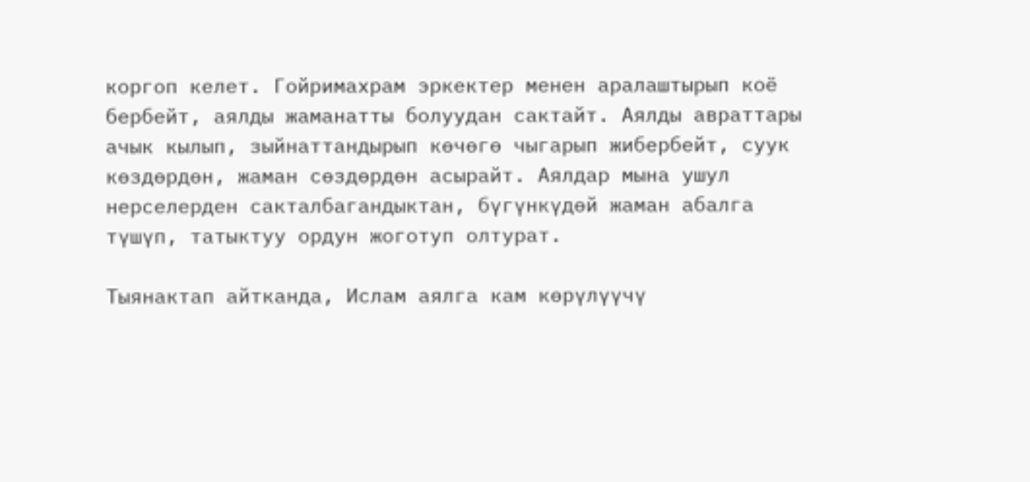коргоп келет. Гойримахрам эркектер менен аралаштырып коё бербейт, аялды жаманатты болуудан сактайт. Аялды авраттары ачык кылып, зыйнаттандырып көчөгө чыгарып жибербейт, суук көздөрдөн, жаман сөздөрдөн асырайт. Аялдар мына ушул нерселерден сакталбагандыктан, бүгүнкүдөй жаман абалга түшүп, татыктуу ордун жоготуп олтурат.

Тыянактап айтканда, Ислам аялга кам көрүлүүчү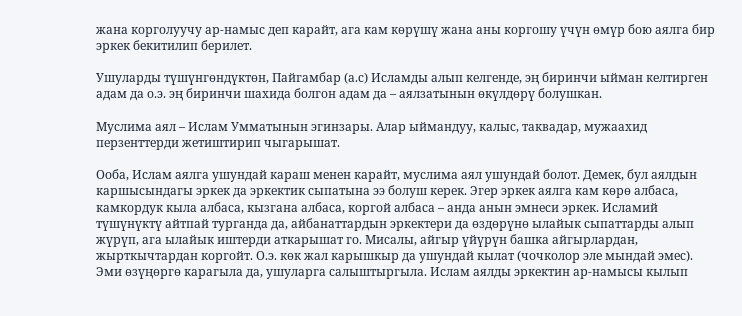жана корголуучу ар-намыс деп карайт, ага кам көрүшү жана аны коргошу үчүн өмүр бою аялга бир эркек бекитилип берилет.

Ушуларды түшүнгөндүктөн, Пайгамбар (а.с) Исламды алып келгенде, эң биринчи ыйман келтирген адам да о.э. эң биринчи шахида болгон адам да – аялзатынын өкүлдөрү болушкан.

Муслима аял – Ислам Умматынын эгинзары. Алар ыймандуу, калыс, таквадар, мужаахид перзенттерди жетиштирип чыгарышат.

Ооба, Ислам аялга ушундай караш менен карайт, муслима аял ушундай болот. Демек, бул аялдын каршысындагы эркек да эркектик сыпатына ээ болуш керек. Эгер эркек аялга кам көрө албаса, камкордук кыла албаса, кызгана албаса, коргой албаса – анда анын эмнеси эркек. Исламий түшүнүктү айтпай турганда да, айбанаттардын эркектери да өздөрүнө ылайык сыпаттарды алып жүрүп, ага ылайык иштерди аткарышат го. Мисалы, айгыр үйүрүн башка айгырлардан, жырткычтардан коргойт. О.э. көк жал карышкыр да ушундай кылат (чочколор эле мындай эмес). Эми өзүңөргө карагыла да, ушуларга салыштыргыла. Ислам аялды эркектин ар-намысы кылып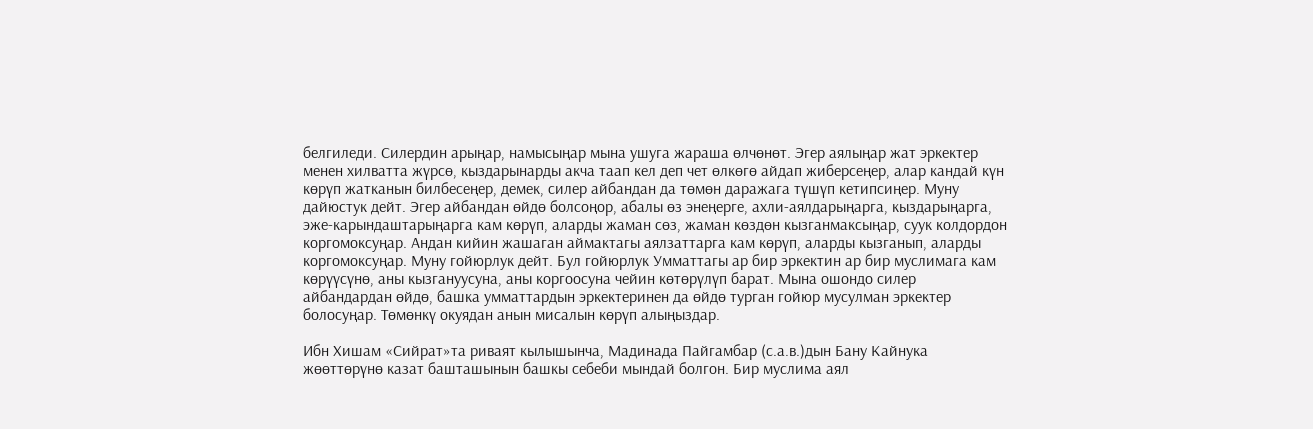белгиледи. Силердин арыңар, намысыңар мына ушуга жараша өлчөнөт. Эгер аялыңар жат эркектер менен хилватта жүрсө, кыздарынарды акча таап кел деп чет өлкөгө айдап жиберсеңер, алар кандай күн көрүп жатканын билбесеңер, демек, силер айбандан да төмөн даражага түшүп кетипсиңер. Муну дайюстук дейт. Эгер айбандан өйдө болсоңор, абалы өз энеңерге, ахли-аялдарыңарга, кыздарыңарга, эже-карындаштарыңарга кам көрүп, аларды жаман сөз, жаман көздөн кызганмаксыңар, суук колдордон коргомоксуңар. Андан кийин жашаган аймактагы аялзаттарга кам көрүп, аларды кызганып, аларды коргомоксуңар. Муну гойюрлук дейт. Бул гойюрлук Умматтагы ар бир эркектин ар бир муслимага кам көрүүсүнө, аны кызгануусуна, аны коргоосуна чейин көтөрүлүп барат. Мына ошондо силер айбандардан өйдө, башка умматтардын эркектеринен да өйдө турган гойюр мусулман эркектер болосуңар. Төмөнкү окуядан анын мисалын көрүп алыңыздар.

Ибн Хишам «Сийрат»та риваят кылышынча, Мадинада Пайгамбар (с.а.в.)дын Бану Кайнука жөөттөрүнө казат башташынын башкы себеби мындай болгон. Бир муслима аял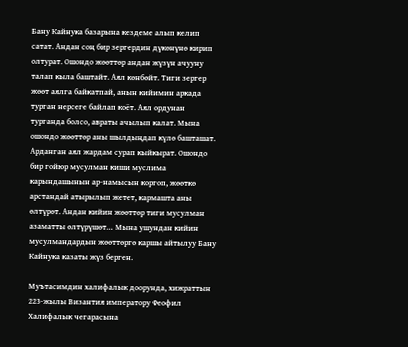Бану Кайнука базарына кездеме алып келип сатат. Андан соң бир зергердин дүкөнүнө кирип олтурат. Ошондо жөөттөр андан жүзүн ачууну талап кыла баштайт. Аял көнбөйт. Тиги зергер жөөт аялга байкатпай, анын кийимин аркада турган нерсеге байлап коёт. Аял ордунан турганда болсо, авраты ачылып калат. Мына ошондо жөөттөр аны шылдыңдап күлө башташат. Арданган аял жардам сурап кыйкырат. Ошондо бир гойюр мусулман киши муслима карындашынын ар-намысын коргоп, жөөткө арстандай атырылып жетет, кармашта аны өлтүрөт. Андан кийин жөөттөр тиги мусулман азаматты өлтүрүшөт… Мына ушундан кийин мусулмандардын жөөттөргө каршы айтылуу Бану Кайнука казаты жүз берген.

Муътасимдин халифалык доорунда, хижраттын 223-жылы Византия императору Феофил Халифалык чегарасына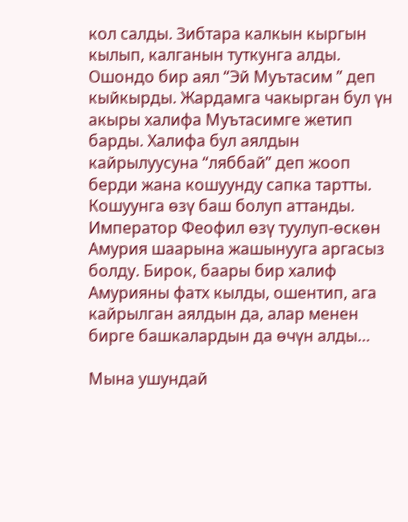кол салды. Зибтара калкын кыргын кылып, калганын туткунга алды. Ошондо бир аял “Эй Муътасим ” деп кыйкырды. Жардамга чакырган бул үн акыры халифа Муътасимге жетип барды. Халифа бул аялдын кайрылуусуна “ляббай” деп жооп берди жана кошуунду сапка тартты. Кошуунга өзү баш болуп аттанды. Император Феофил өзү туулуп-өскөн Амурия шаарына жашынууга аргасыз болду. Бирок, баары бир халиф Амурияны фатх кылды, ошентип, ага кайрылган аялдын да, алар менен бирге башкалардын да өчүн алды…

Мына ушундай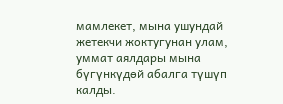мамлекет, мына ушундай жетекчи жоктугунан улам, уммат аялдары мына бүгүнкүдөй абалга түшүп калды.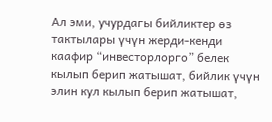Ал эми, учурдагы бийликтер өз тактылары үчүн жерди-кенди каафир “инвесторлорго” белек кылып берип жатышат, бийлик үчүн элин кул кылып берип жатышат,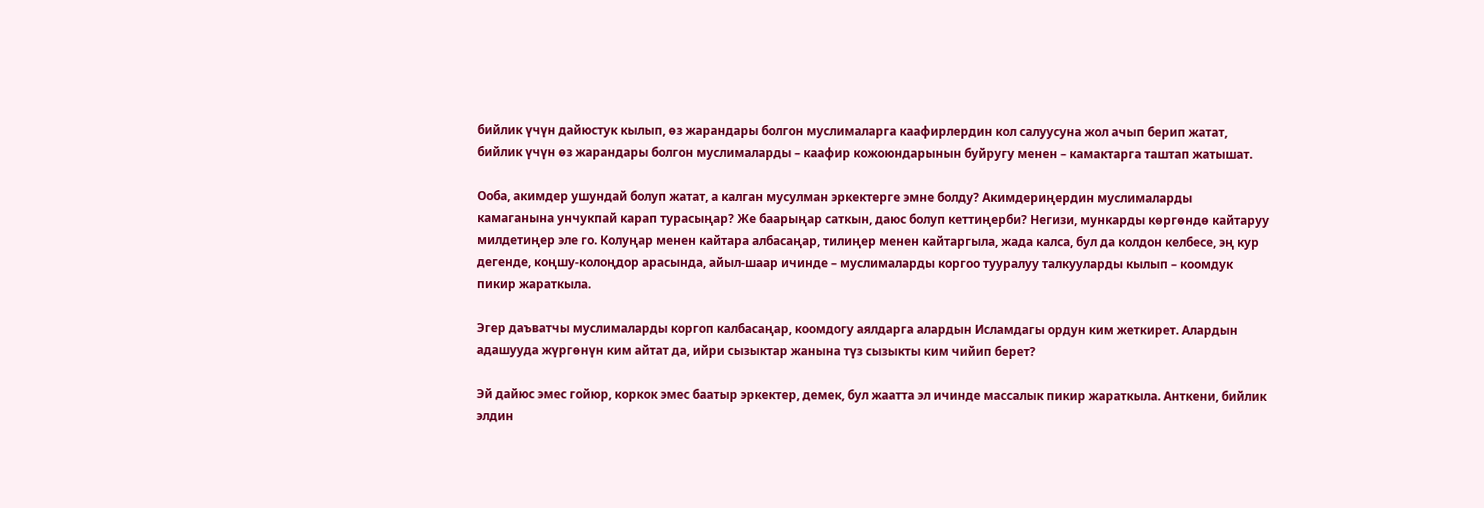бийлик үчүн дайюстук кылып, өз жарандары болгон муслималарга каафирлердин кол салуусуна жол ачып берип жатат, бийлик үчүн өз жарандары болгон муслималарды – каафир кожоюндарынын буйругу менен – камактарга таштап жатышат.

Ооба, акимдер ушундай болуп жатат, а калган мусулман эркектерге эмне болду? Акимдериңердин муслималарды камаганына унчукпай карап турасыңар? Же баарыңар саткын, даюс болуп кеттиңерби? Негизи, мункарды көргөндө кайтаруу милдетиңер эле го. Колуңар менен кайтара албасаңар, тилиңер менен кайтаргыла, жада калса, бул да колдон келбесе, эң кур дегенде, коңшу-колоңдор арасында, айыл-шаар ичинде – муслималарды коргоо тууралуу талкууларды кылып – коомдук пикир жараткыла.

Эгер даъватчы муслималарды коргоп калбасаңар, коомдогу аялдарга алардын Исламдагы ордун ким жеткирет. Алардын адашууда жүргөнүн ким айтат да, ийри сызыктар жанына түз сызыкты ким чийип берет?

Эй дайюс эмес гойюр, коркок эмес баатыр эркектер, демек, бул жаатта эл ичинде массалык пикир жараткыла. Анткени, бийлик элдин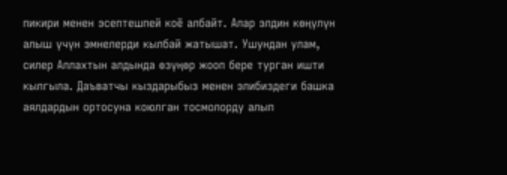пикири менен эсептешпей коё албайт. Алар элдин көңүлүн алыш үчүн эмнелерди кылбай жатышат. Ушундан улам, силер Аллахтын алдында өзүңөр жооп бере турган ишти кылгыла. Даъватчы кыздарыбыз менен элибиздеги башка аялдардын ортосуна коюлган тосмолорду алып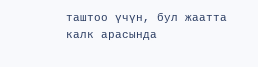таштоо үчүн, бул жаатта калк арасында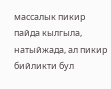массалык пикир пайда кылгыла, натыйжада, ал пикир бийликти бул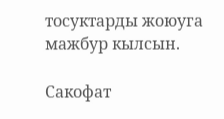тосуктарды жоюуга мажбур кылсын.

Сакофат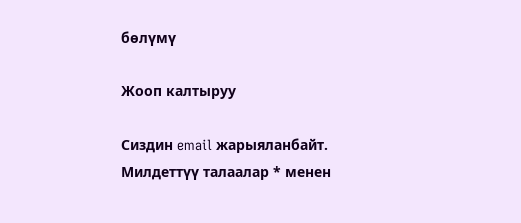бөлүмү

Жооп калтыруу

Сиздин email жарыяланбайт. Милдеттүү талаалар * менен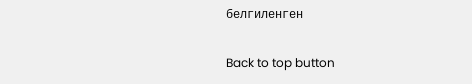белгиленген

Back to top button